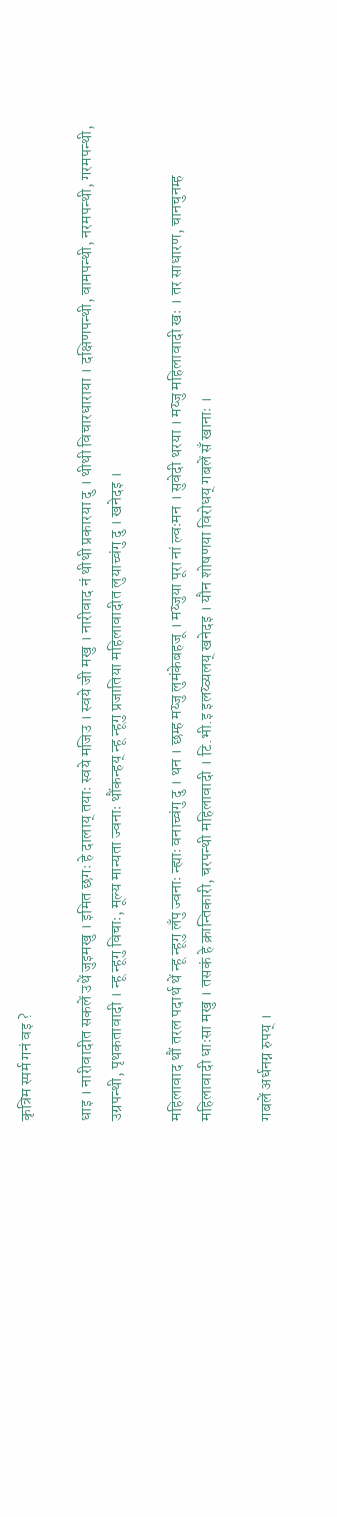कृत्रिम स्पर्म गनं वइ ?

धाइ । नारीवादीत सकलें उथें जुइमखु । इमित छगः हे दालाय् तयाः स्वये मजिउ । स्वये जी मखु । नारीवाद नं थीथी प्रकारया दु । थीथी विचारधाराया । दक्षिणपन्थी, वामपन्थी, नरमपन्थी, गरमपन्थी, उग्रपन्थी, पृथकतावादी । न्हू न्हूगु विचाः, मूल्य मान्यता ज्वनाः थौंकन्हय् न्हू न्हूगु प्रजातिया महिलावादीत लुयाच्वंगु दु । खनेदइ ।

महिलावाद थौं तरल पदार्थ थें न्हू न्हूगु लँपु ज्वनाः न्ह्याः वनाच्वंगु दु । थन । छम्ह मय्जु लुमंकेबहजू । मय्जुया पूरा नां ल्वःमन । सुवेदी थरया । मय्जु महिलावादी खः । तर साधारण, चानचुनम्ह महिलावादी धाःसा मखु । तसकं हे क्रान्तिकारी, चरपन्थी महिलावादी । टि.भी.इ इलय्व्यलय् खनेदइ । यौन शोषणया विरोधय् गबलें सँ खानाः ।

गबलें अर्धनग्न रुपय् ।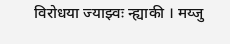विरोधया ज्याझ्वः न्ह्याकी । मय्जु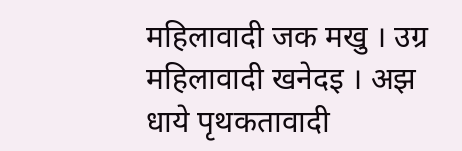महिलावादी जक मखु । उग्र महिलावादी खनेदइ । अझ धाये पृथकतावादी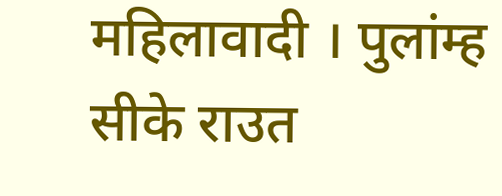महिलावादी । पुलांम्ह सीके राउत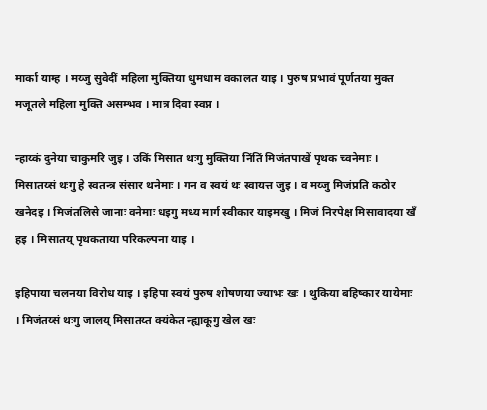मार्का याम्ह । मय्जु सुवेदीं महिला मुक्तिया धुमधाम वकालत याइ । पुरुष प्रभावं पूर्णतया मुक्त मजूतले महिला मुक्ति असम्भव । मात्र दिवा स्वप्न ।

न्हाय्कं दुनेया चाकुमरि जुइ । उकिं मिसात थःगु मुक्तिया निंतिं मिजंतपाखें पृथक च्वनेमाः । मिसातय्सं थःगु हे स्वतन्त्र संसार थनेमाः । गन व स्वयं थः स्वायत्त जुइ । व मय्जु मिजंप्रति कठोर खनेदइ । मिजंतलिसे जानाः वनेमाः धइगु मध्य मार्ग स्वीकार याइमखु । मिजं निरपेक्ष मिसावादया खँ हइ । मिसातय् पृथकताया परिकल्पना याइ ।

इहिपाया चलनया विरोध याइ । इहिपा स्वयं पुरुष शोषणया ज्याभः खः । थुकिया बहिष्कार यायेमाः । मिजंतय्सं थःगु जालय् मिसातय्त क्यंकेत न्ह्याकूगु खेल खः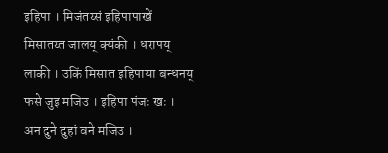इहिपा । मिजंतय्सं इहिपापाखें मिसातय्त जालय् क्यंकी । धरापय् लाकी । उकिं मिसात इहिपाया बन्धनय् फसे जुइ मजिउ । इहिपा पंजः खः । अन दुने दुहां वने मजिउ ।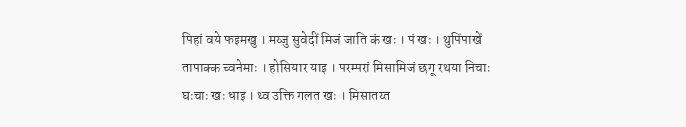पिहां वये फइमखु । मय्जु सुवेदीं मिजं जाति कं खः । पं खः । थुपिंपाखें तापाक्क च्वनेमाः । होसियार याइ । परम्परां मिसामिजं छगू रथया निचाः घःचाः खः धाइ । थ्व उक्ति गलत खः । मिसातय्त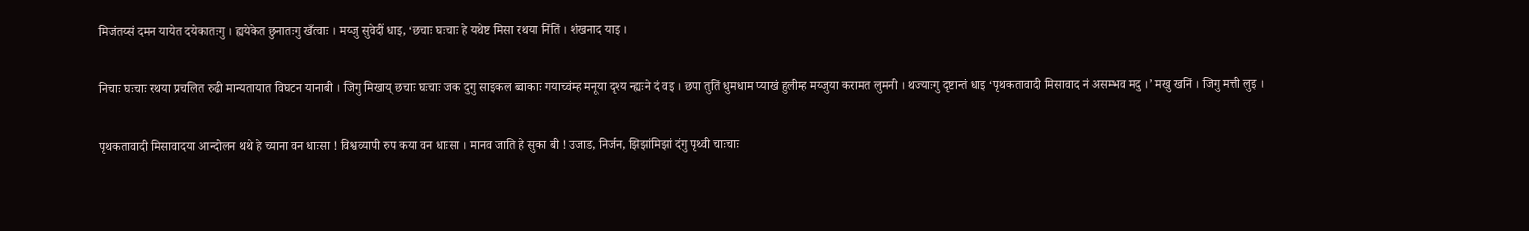मिजंतय्सं दमन यायेत दयेकातःगु । ह्ययेकेत छुनातःगु खँत्वाः । मय्जु सुवेदीं धाइ, ‘छचाः घःचाः हे यथेष्ट मिसा रथया निंतिं । शंखनाद याइ ।

निचाः घःचाः रथया प्रचलित रुढी मान्यतायात विघटन यानाबी । जिगु मिखाय् छचाः घःचाः जक दुगु साइकल ब्वाकाः गयाच्वंम्ह मनूया दृश्य न्ह्यःने दं वइ । छपा तुतिं धुमधाम प्याखं हुलीम्ह मय्जुया करामत लुमनी । थज्याःगु दृष्टान्तं धाइ ‘पृथकतावादी मिसावाद नं असम्भव मदु ।’ मखु खनिं । जिगु मत्ती लुइ ।

पृथकतावादी मिसावादया आन्दोलन थथे हे च्याना वन धाःसा ! विश्वव्यापी रुप कया वन धाःसा । मानव जाति हे सुका बी ! उजाड, निर्जन, झिझांमिझां दंगु पृथ्वी चाःचाः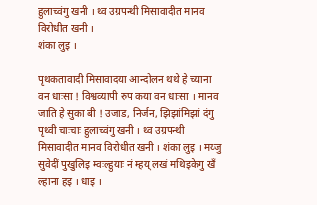हुलाच्वंगु खनी । थ्व उग्रपन्थी मिसावादीत मानव विरोधीत खनी ।
शंका लुइ ।

पृथकतावादी मिसावादया आन्दोलन थथे हे च्याना वन धाःसा ! विश्वव्यापी रुप कया वन धाःसा । मानव जाति हे सुका बी ! उजाड, निर्जन, झिझांमिझां दंगु पृथ्वी चाःचाः हुलाच्वंगु खनी । थ्व उग्रपन्थी मिसावादीत मानव विरोधीत खनी । शंका लुइ । मय्जु सुवेदीं पुखुलिइ म्वःल्हुयाः नं म्हय् लखं मथिइकेगु खँ ल्हाना हइ । धाइ ।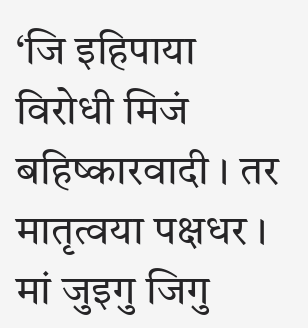‘जि इहिपाया विरोधी मिजं बहिष्कारवादी । तर मातृत्वया पक्षधर । मां जुइगु जिगु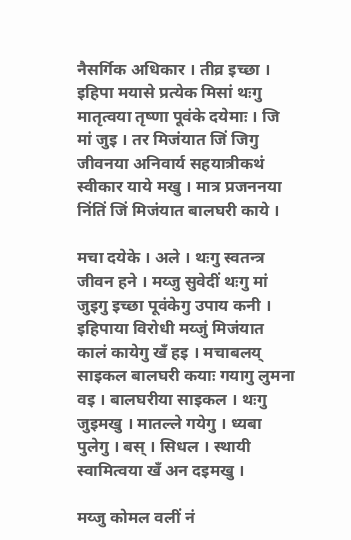नैसर्गिक अधिकार । तीव्र इच्छा । इहिपा मयासे प्रत्येक मिसां थःगु मातृत्वया तृष्णा पूवंके दयेमाः । जि मां जुइ । तर मिजंयात जिं जिगु जीवनया अनिवार्य सहयात्रीकथं स्वीकार याये मखु । मात्र प्रजननया निंतिं जिं मिजंयात बालघरी काये ।

मचा दयेके । अले । थःगु स्वतन्त्र जीवन हने । मय्जु सुवेदीं थःगु मां जुइगु इच्छा पूवंकेगु उपाय कनी । इहिपाया विरोधी मय्जुं मिजंयात कालं कायेगु खँ हइ । मचाबलय् साइकल बालघरी कयाः गयागु लुमना वइ । बालघरीया साइकल । थःगु जुइमखु । मातल्ले गयेगु । ध्यबा पुलेगु । बस् । सिधल । स्थायी स्वामित्वया खँ अन दइमखु ।

मय्जु कोमल वलीं नं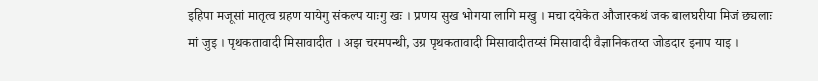इहिपा मजूसां मातृत्व ग्रहण यायेगु संकल्प याःगु खः । प्रणय सुख भोगया लागि मखु । मचा दयेकेत औजारकथं जक बालघरीया मिजं छ्यलाः मां जुइ । पृथकतावादी मिसावादीत । अझ चरमपन्थी, उग्र पृथकतावादी मिसावादीतय्सं मिसावादी वैज्ञानिकतय्त जोडदार इनाप याइ ।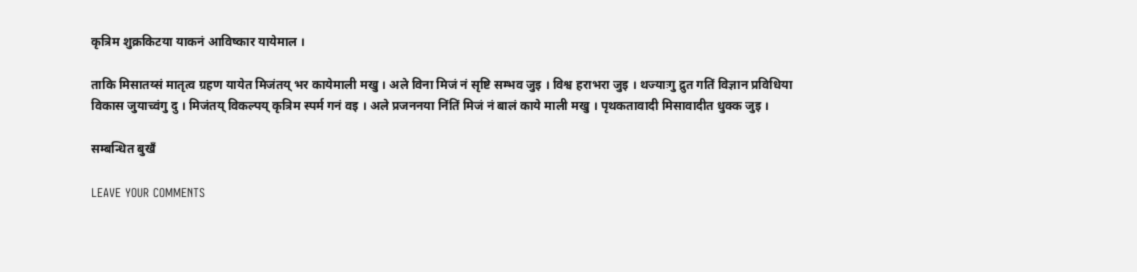कृत्रिम शुक्रकिटया याकनं आविष्कार यायेमाल ।

ताकि मिसातय्सं मातृत्व ग्रहण यायेत मिजंतय् भर कायेमाली मखु । अले विना मिजं नं सृष्टि सम्भव जुइ । विश्व हराभरा जुइ । थज्याःगु द्रुत गतिं विज्ञान प्रविधिया विकास जुयाच्वंगु दु । मिजंतय् विकल्पय् कृत्रिम स्पर्म गनं वइ । अले प्रजननया निंतिं मिजं नं बालं काये माली मखु । पृथकतावादी मिसावादीत धुक्क जुइ ।

सम्बन्धित बुखँ

LEAVE YOUR COMMENTS